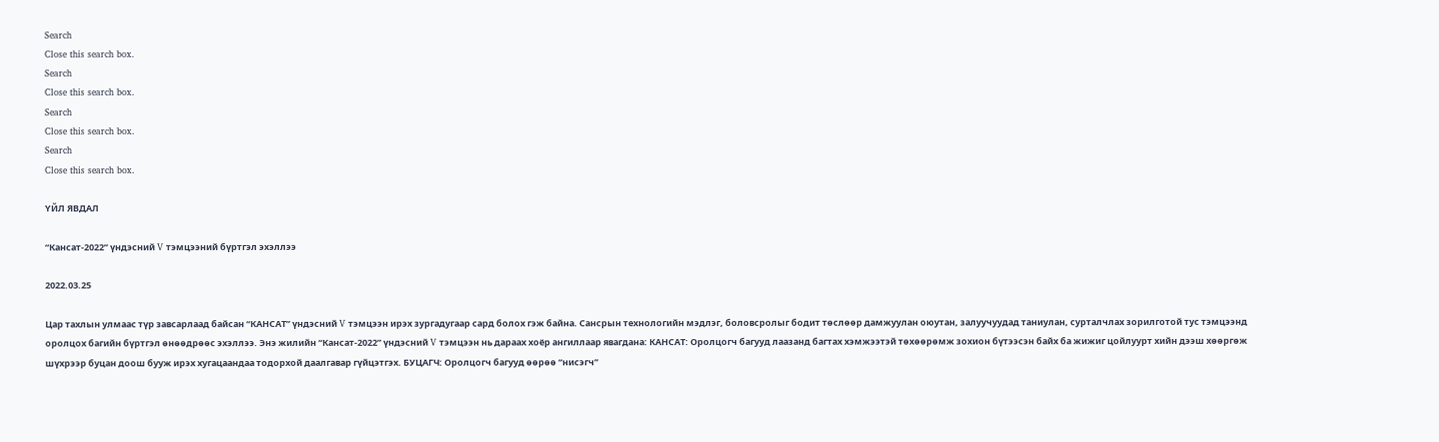Search
Close this search box.
Search
Close this search box.
Search
Close this search box.
Search
Close this search box.

ҮЙЛ ЯВДАЛ

“Кансат-2022” үндэсний V тэмцээний бүртгэл эхэллээ

2022.03.25

Цар тахлын улмаас түр завсарлаад байсан “КАНСАТ” үндэсний V тэмцээн ирэх зургадугаар сард болох гэж байна. Сансрын технологийн мэдлэг, боловсролыг бодит төслөөр дамжуулан оюутан, залуучуудад таниулан, сурталчлах зорилготой тус тэмцээнд оролцох багийн бүртгэл өнөөдрөөс эхэллээ. Энэ жилийн “Кансат-2022” үндэсний V тэмцээн нь дараах хоёр ангиллаар явагдана: КАНСАТ: Оролцогч багууд лаазанд багтах хэмжээтэй төхөөрөмж зохион бүтээсэн байх ба жижиг цойлуурт хийн дээш хөөргөж шүхрээр буцан доош бууж ирэх хугацаандаа тодорхой даалгавар гүйцэтгэх. БУЦАГЧ: Оролцогч багууд өөрөө “нисэгч”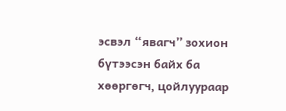эсвэл “явагч” зохион бүтээсэн байх ба хөөргөгч, цойлуураар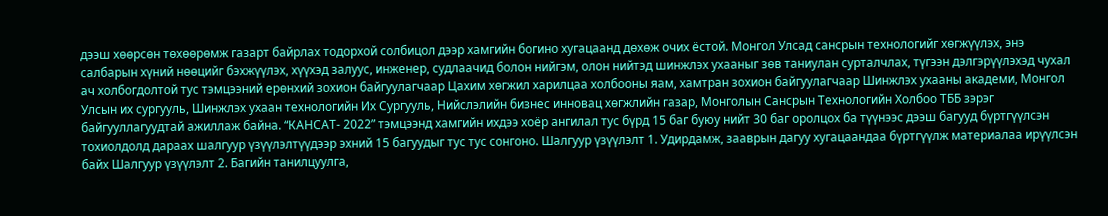дээш хөөрсөн төхөөрөмж газарт байрлах тодорхой солбицол дээр хамгийн богино хугацаанд дөхөж очих ёстой. Монгол Улсад сансрын технологийг хөгжүүлэх, энэ салбарын хүний нөөцийг бэхжүүлэх, хүүхэд залуус, инженер, судлаачид болон нийгэм, олон нийтэд шинжлэх ухааныг зөв таниулан сурталчлах, түгээн дэлгэрүүлэхэд чухал ач холбогдолтой тус тэмцээний ерөнхий зохион байгуулагчаар Цахим хөгжил харилцаа холбооны яам, хамтран зохион байгуулагчаар Шинжлэх ухааны академи, Монгол Улсын их сургууль, Шинжлэх ухаан технологийн Их Сургууль, Нийслэлийн бизнес инновац хөгжлийн газар, Монголын Сансрын Технологийн Холбоо ТББ зэрэг байгууллагуудтай ажиллаж байна. “КАНСАТ- 2022” тэмцээнд хамгийн ихдээ хоёр ангилал тус бүрд 15 баг буюу нийт 30 баг оролцох ба түүнээс дээш багууд бүртгүүлсэн тохиолдолд дараах шалгуур үзүүлэлтүүдээр эхний 15 багуудыг тус тус сонгоно. Шалгуур үзүүлэлт 1. Удирдамж, зааврын дагуу хугацаандаа бүртгүүлж материалаа ирүүлсэн байх Шалгуур үзүүлэлт 2. Багийн танилцуулга,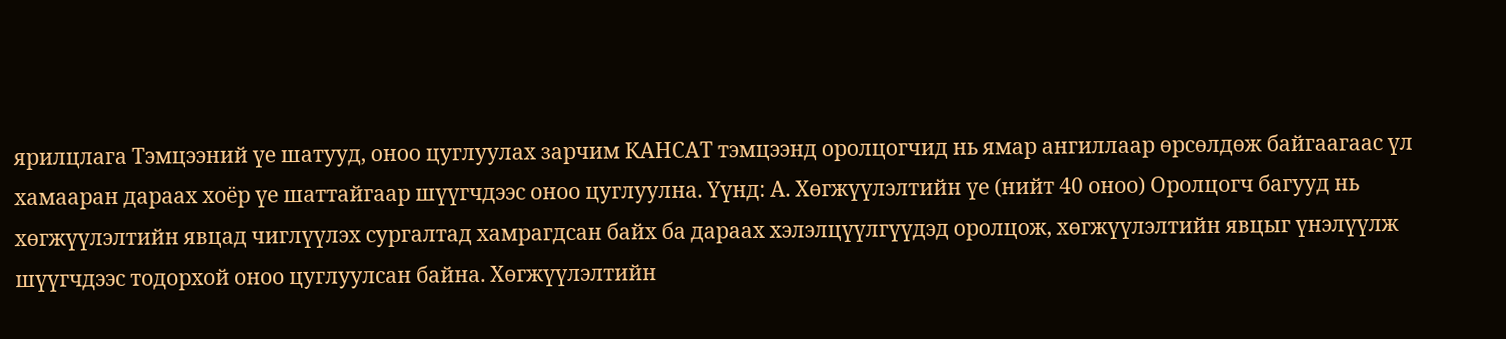ярилцлага Тэмцээний үе шатууд, оноо цуглуулах зарчим КАНСАТ тэмцээнд оролцогчид нь ямар ангиллаар өрсөлдөж байгаагаас үл хамааран дараах хоёр үе шаттайгаар шүүгчдээс оноо цуглуулна. Үүнд: А. Хөгжүүлэлтийн үе (нийт 40 оноо) Оролцогч багууд нь хөгжүүлэлтийн явцад чиглүүлэх сургалтад хамрагдсан байх ба дараах хэлэлцүүлгүүдэд оролцож, хөгжүүлэлтийн явцыг үнэлүүлж шүүгчдээс тодорхой оноо цуглуулсан байна. Хөгжүүлэлтийн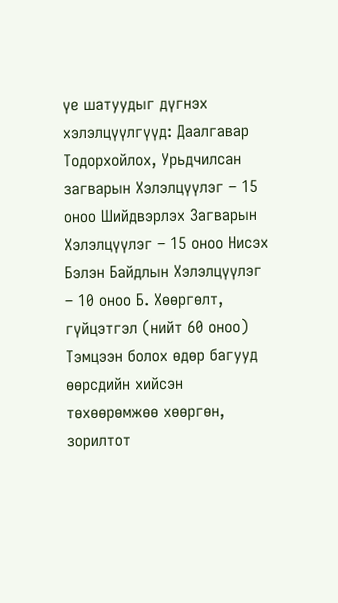үе шатуудыг дүгнэх хэлэлцүүлгүүд: Даалгавар Тодорхойлох, Урьдчилсан загварын Хэлэлцүүлэг – 15 оноо Шийдвэрлэх Загварын Хэлэлцүүлэг – 15 оноо Нисэх Бэлэн Байдлын Хэлэлцүүлэг – 10 оноо Б. Хөөргөлт, гүйцэтгэл (нийт 60 оноо) Тэмцээн болох өдөр багууд өөрсдийн хийсэн төхөөрөмжөө хөөргөн, зорилтот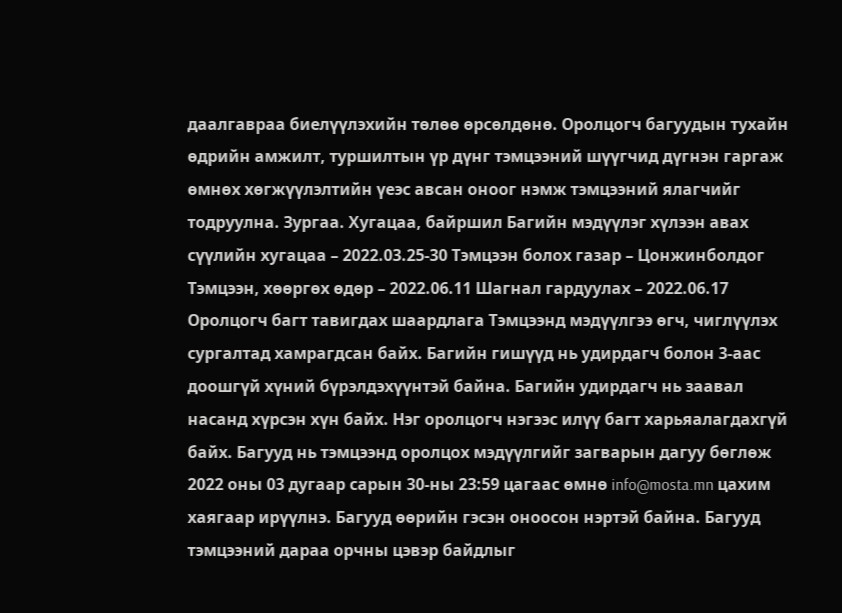даалгавраа биелүүлэхийн төлөө өрсөлдөнө. Оролцогч багуудын тухайн өдрийн амжилт, туршилтын үр дүнг тэмцээний шүүгчид дүгнэн гаргаж өмнөх хөгжүүлэлтийн үеэс авсан оноог нэмж тэмцээний ялагчийг тодруулна. Зургаа. Хугацаа, байршил Багийн мэдүүлэг хүлээн авах сүүлийн хугацаа – 2022.03.25-30 Тэмцээн болох газар – Цонжинболдог Тэмцээн, хөөргөх өдөр – 2022.06.11 Шагнал гардуулах – 2022.06.17 Оролцогч багт тавигдах шаардлага Тэмцээнд мэдүүлгээ өгч, чиглүүлэх сургалтад хамрагдсан байх. Багийн гишүүд нь удирдагч болон 3-аас доошгүй хүний бүрэлдэхүүнтэй байна. Багийн удирдагч нь заавал насанд хүрсэн хүн байх. Нэг оролцогч нэгээс илүү багт харьяалагдахгүй байх. Багууд нь тэмцээнд оролцох мэдүүлгийг загварын дагуу бөглөж 2022 оны 03 дугаар сарын 30-ны 23:59 цагаас өмнө info@mosta.mn цахим хаягаар ирүүлнэ. Багууд өөрийн гэсэн оноосон нэртэй байна. Багууд тэмцээний дараа орчны цэвэр байдлыг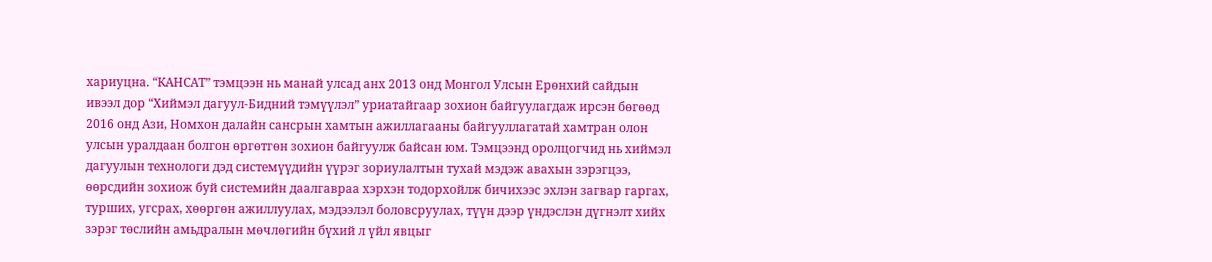хариуцна. “КАНСАТ” тэмцээн нь манай улсад анх 2013 онд Монгол Улсын Ерөнхий сайдын ивээл дор “Хиймэл дагуул-Бидний тэмүүлэл” уриатайгаар зохион байгуулагдаж ирсэн бөгөөд 2016 онд Ази, Номхон далайн сансрын хамтын ажиллагааны байгууллагатай хамтран олон улсын уралдаан болгон өргөтгөн зохион байгуулж байсан юм. Тэмцээнд оролцогчид нь хиймэл дагуулын технологи дэд системүүдийн үүрэг зориулалтын тухай мэдэж авахын зэрэгцээ, өөрсдийн зохиож буй системийн даалгавраа хэрхэн тодорхойлж бичихээс эхлэн загвар гаргах, турших, угсрах, хөөргөн ажиллуулах, мэдээлэл боловсруулах, түүн дээр үндэслэн дүгнэлт хийх зэрэг төслийн амьдралын мөчлөгийн бүхий л үйл явцыг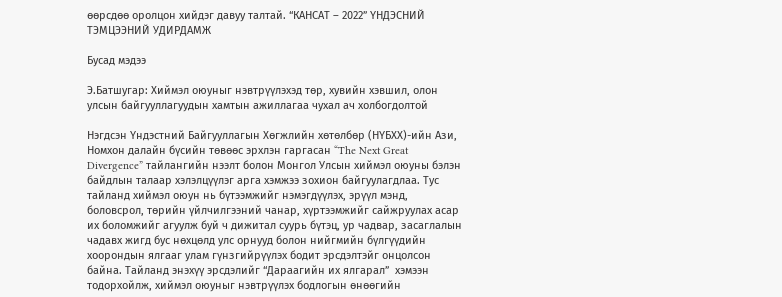өөрсдөө оролцон хийдэг давуу талтай. “КАНСАТ – 2022” ҮНДЭСНИЙ ТЭМЦЭЭНИЙ УДИРДАМЖ

Бусад мэдээ

Э.Батшугар: Хиймэл оюуныг нэвтрүүлэхэд төр, хувийн хэвшил, олон улсын байгууллагуудын хамтын ажиллагаа чухал ач холбогдолтой

Нэгдсэн Үндэстний Байгууллагын Хөгжлийн хөтөлбөр (НҮБХХ)-ийн Ази, Номхон далайн бүсийн төвөөс эрхлэн гаргасан “The Next Great Divergence” тайлангийн нээлт болон Монгол Улсын хиймэл оюуны бэлэн байдлын талаар хэлэлцүүлэг арга хэмжээ зохион байгуулагдлаа. Тус тайланд хиймэл оюун нь бүтээмжийг нэмэгдүүлэх, эрүүл мэнд, боловсрол, төрийн үйлчилгээний чанар, хүртээмжийг сайжруулах асар их боломжийг агуулж буй ч дижитал суурь бүтэц, ур чадвар, засаглалын чадавх жигд бус нөхцөлд улс орнууд болон нийгмийн бүлгүүдийн хоорондын ялгааг улам гүнзгийрүүлэх бодит эрсдэлтэйг онцолсон байна. Тайланд энэхүү эрсдэлийг “Дараагийн их ялгарал”  хэмээн тодорхойлж, хиймэл оюуныг нэвтрүүлэх бодлогын өнөөгийн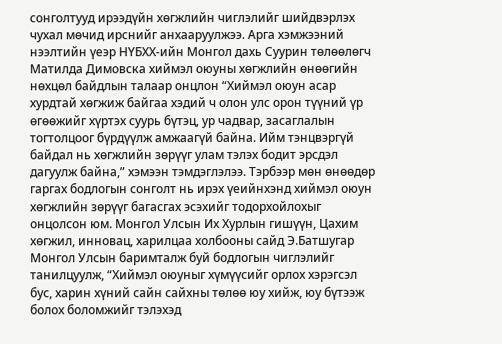сонголтууд ирээдүйн хөгжлийн чиглэлийг шийдвэрлэх чухал мөчид ирснийг анхааруулжээ. Арга хэмжээний нээлтийн үеэр НҮБХХ-ийн Монгол дахь Суурин төлөөлөгч Матилда Димовска хиймэл оюуны хөгжлийн өнөөгийн нөхцөл байдлын талаар онцлон “Хиймэл оюун асар хурдтай хөгжиж байгаа хэдий ч олон улс орон түүний үр өгөөжийг хүртэх суурь бүтэц, ур чадвар, засаглалын тогтолцоог бүрдүүлж амжаагүй байна. Ийм тэнцвэргүй байдал нь хөгжлийн зөрүүг улам тэлэх бодит эрсдэл дагуулж байна,” хэмээн тэмдэглэлээ. Тэрбээр мөн өнөөдөр гаргах бодлогын сонголт нь ирэх үеийнхэнд хиймэл оюун хөгжлийн зөрүүг багасгах эсэхийг тодорхойлохыг онцолсон юм. Монгол Улсын Их Хурлын гишүүн, Цахим хөгжил, инновац, харилцаа холбооны сайд Э.Батшугар Монгол Улсын баримталж буй бодлогын чиглэлийг танилцуулж, “Хиймэл оюуныг хүмүүсийг орлох хэрэгсэл бус, харин хүний сайн сайхны төлөө юу хийж, юу бүтээж болох боломжийг тэлэхэд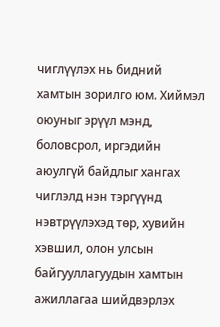чиглүүлэх нь бидний хамтын зорилго юм. Хиймэл оюуныг эрүүл мэнд, боловсрол, иргэдийн аюулгүй байдлыг хангах чиглэлд нэн тэргүүнд нэвтрүүлэхэд төр, хувийн хэвшил, олон улсын байгууллагуудын хамтын ажиллагаа шийдвэрлэх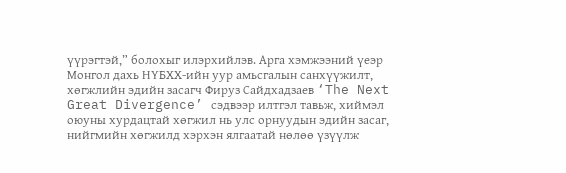үүрэгтэй,” болохыг илэрхийлэв. Арга хэмжээний үеэр Монгол дахь НҮБХХ-ийн уур амьсгалын санхүүжилт, хөгжлийн эдийн засагч Фируз Сайдхадзаев ‘The Next Great Divergence’ сэдвээр илтгэл тавьж, хиймэл оюуны хурдацтай хөгжил нь улс орнуудын эдийн засаг, нийгмийн хөгжилд хэрхэн ялгаатай нөлөө үзүүлж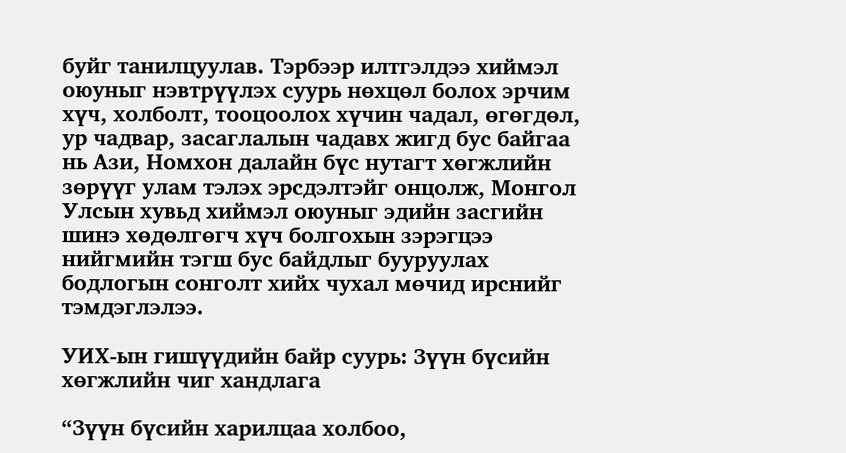буйг танилцуулав. Тэрбээр илтгэлдээ хиймэл оюуныг нэвтрүүлэх суурь нөхцөл болох эрчим хүч, холболт, тооцоолох хүчин чадал, өгөгдөл, ур чадвар, засаглалын чадавх жигд бус байгаа нь Ази, Номхон далайн бүс нутагт хөгжлийн зөрүүг улам тэлэх эрсдэлтэйг онцолж, Монгол Улсын хувьд хиймэл оюуныг эдийн засгийн шинэ хөдөлгөгч хүч болгохын зэрэгцээ нийгмийн тэгш бус байдлыг бууруулах бодлогын сонголт хийх чухал мөчид ирснийг тэмдэглэлээ.

УИХ-ын гишүүдийн байр суурь: Зүүн бүсийн хөгжлийн чиг хандлага

“Зүүн бүсийн харилцаа холбоо,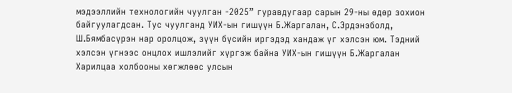мэдээллийн технологийн чуулган -2025” гуравдугаар сарын 29-ны өдөр зохион байгуулагдсан. Тус чуулганд УИХ-ын гишүүн Б.Жаргалан, С.Эрдэнэболд, Ш.Бямбасүрэн нар оролцож, зүүн бүсийн иргэдэд хандаж үг хэлсэн юм. Тэдний хэлсэн үгнээс онцлох ишлэлийг хүргэж байна УИХ-ын гишүүн Б.Жаргалан Харилцаа холбооны хөгжлөөс улсын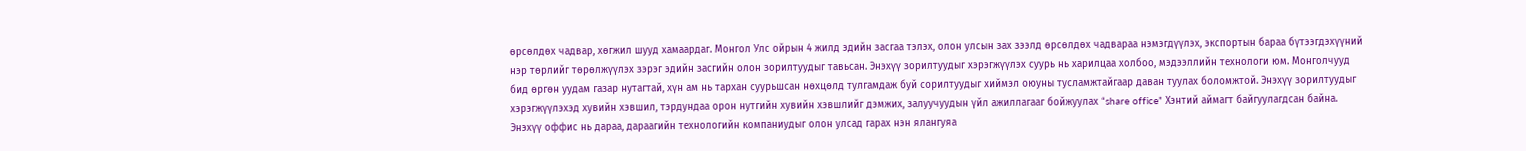өрсөлдөх чадвар, хөгжил шууд хамаардаг. Монгол Улс ойрын 4 жилд эдийн засгаа тэлэх, олон улсын зах зээлд өрсөлдөх чадвараа нэмэгдүүлэх, экспортын бараа бүтээгдэхүүний нэр төрлийг төрөлжүүлэх зэрэг эдийн засгийн олон зорилтуудыг тавьсан. Энэхүү зорилтуудыг хэрэгжүүлэх суурь нь харилцаа холбоо, мэдээллийн технологи юм. Монголчууд бид өргөн уудам газар нутагтай, хүн ам нь тархан суурьшсан нөхцөлд тулгамдаж буй сорилтуудыг хиймэл оюуны тусламжтайгаар даван туулах боломжтой. Энэхүү зорилтуудыг хэрэгжүүлэхэд хувийн хэвшил, тэрдундаа орон нутгийн хувийн хэвшлийг дэмжих, залуучуудын үйл ажиллагааг бойжуулах “share office” Хэнтий аймагт байгуулагдсан байна. Энэхүү оффис нь дараа, дараагийн технологийн компаниудыг олон улсад гарах нэн ялангуяа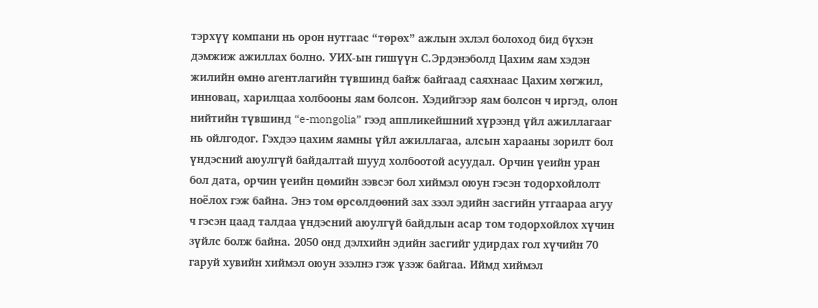тэрхүү компани нь орон нутгаас “төрөх” ажлын эхлэл болоход бид бүхэн дэмжиж ажиллах болно. УИХ-ын гишүүн С.Эрдэнэболд Цахим яам хэдэн жилийн өмнө агентлагийн түвшинд байж байгаад саяхнаас Цахим хөгжил, инновац, харилцаа холбооны яам болсон. Хэдийгээр яам болсон ч иргэд, олон нийтийн түвшинд “e-mongolia” гээд аппликейшний хүрээнд үйл ажиллагааг нь ойлгодог. Гэхдээ цахим яамны үйл ажиллагаа, алсын харааны зорилт бол үндэсний аюулгүй байдалтай шууд холбоотой асуудал. Орчин үеийн уран бол дата, орчин үеийн цөмийн зэвсэг бол хиймэл оюун гэсэн тодорхойлолт ноёлох гэж байна. Энэ том өрсөлдөөний зах зээл эдийн засгийн утгаараа агуу ч гэсэн цаад талдаа үндэсний аюулгүй байдлын асар том тодорхойлох хүчин зүйлс болж байна. 2050 онд дэлхийн эдийн засгийг удирдах гол хүчийн 70 гаруй хувийн хиймэл оюун эзэлнэ гэж үзэж байгаа. Иймд хиймэл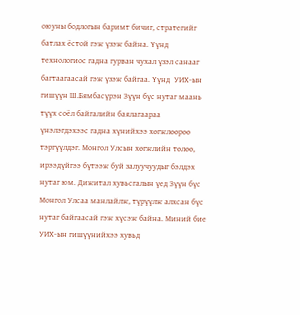оюуны бодлогын баримт бичиг, стратегийг батлах ёстой гэж үзэж байна. Үүнд технологиос гадна гурван чухал үзэл санааг багтаагаасай гэж үзэж байгаа. Үүнд  УИХ-ын гишүүн Ш.Бямбасүрэн Зүүн бүс нутаг маань түүх соёл байгалийн баялагаараа үнэлэгдэхээс гадна хүнийхээ хөгжлөөрөө тэргүүлдэг. Монгол Улсын хөгжлийн төлөө, ирээдүйгээ бүтээж буй залуучуудыг бэлдэх нутаг юм. Дижитал хувьсгалын үед Зүүн бүс Монгол Улсаа манлайлж, түрүүлж алхсан бүс нутаг байгаасай гэж хүсэж байна. Миний бие УИХ-ын гишүүнийхээ хувьд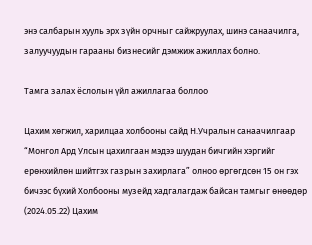энэ салбарын хууль эрх зүйн орчныг сайжруулах, шинэ санаачилга, залуучуудын гарааны бизнесийг дэмжиж ажиллах болно.

Тамга залах ёслолын үйл ажиллагаа боллоо

Цахим хөгжил, харилцаа холбооны сайд Н.Учралын санаачилгаар “Монгол Ард Улсын цахилгаан мэдээ шуудан бичгийн хэргийг ерөнхийлөн шийтгэх газрын захирлага” олноо өргөгдсөн 15 он гэх бичээс бүхий Холбооны музейд хадгалагдаж байсан тамгыг өнөөдөр (2024.05.22) Цахим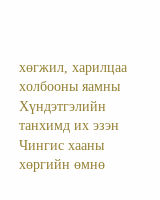хөгжил, харилцаа холбооны яамны Хүндэтгэлийн танхимд их эзэн Чингис хааны хөргийн өмнө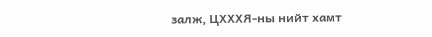залж, ЦХХХЯ-ны нийт хамт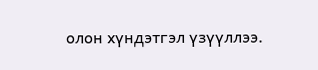олон хүндэтгэл үзүүллээ.